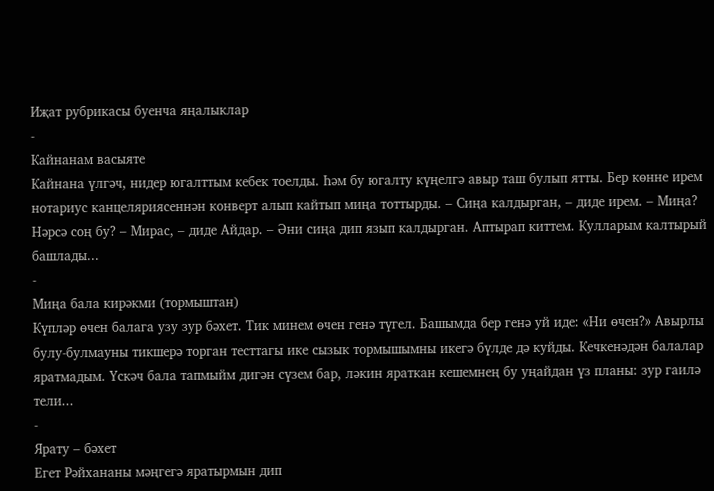Иҗат рубрикасы буенча яңалыклар
-
Кайнанам васыяте
Кайнана үлгәч, нидер югалттым кебек тоелды. Һәм бу югалту күңелгә авыр таш булып ятты. Бер көнне ирем нотариус канцеляриясеннән конверт алып кайтып миңа тоттырды. – Сиңа калдырган, – диде ирем. – Миңа? Нәрсә соң бу? – Мирас, – диде Айдар. – Әни сиңа дип язып калдырган. Аптырап киттем. Кулларым калтырый башлады...
-
Миңа бала кирәкми (тормыштан)
Күпләр өчен балага узу зур бәхет. Тик минем өчен генә түгел. Башымда бер генә уй иде: «Ни өчен?» Авырлы булу-булмауны тикшерә торган тесттагы ике сызык тормышымны икегә бүлде дә куйды. Кечкенәдән балалар яратмадым. Үскәч бала тапмыйм дигән сүзем бар, ләкин яраткан кешемнең бу уңайдан үз планы: зур гаилә тели...
-
Ярату – бәхет
Егет Рәйхананы мәңгегә яратырмын дип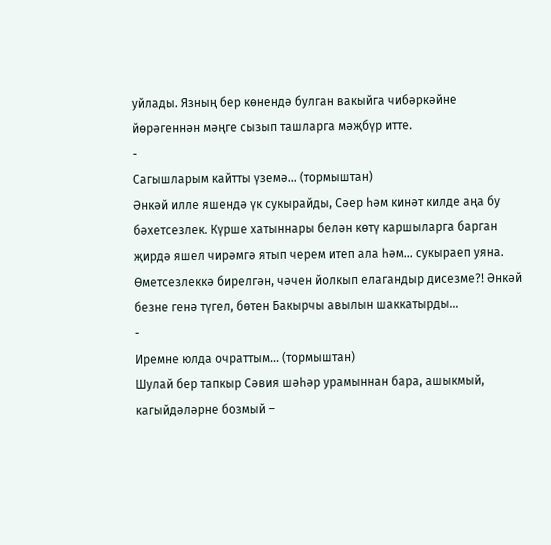уйлады. Язның бер көнендә булган вакыйга чибәркәйне йөрәгеннән мәңге сызып ташларга мәҗбүр итте.
-
Сагышларым кайтты үземә... (тормыштан)
Әнкәй илле яшендә үк сукырайды, Сәер һәм кинәт килде аңа бу бәхетсезлек. Күрше хатыннары белән көтү каршыларга барган җирдә яшел чирәмгә ятып черем итеп ала һәм... сукыраеп уяна. Өметсезлеккә бирелгән, чәчен йолкып елагандыр дисезме?! Әнкәй безне генә түгел, бөтен Бакырчы авылын шаккатырды...
-
Иремне юлда очраттым... (тормыштан)
Шулай бер тапкыр Сәвия шәһәр урамыннан бара, ашыкмый, кагыйдәләрне бозмый –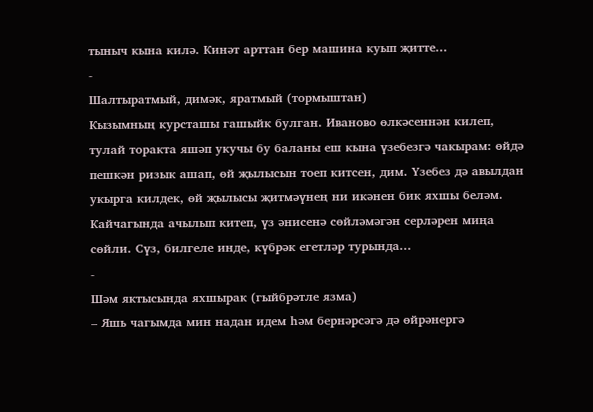тыныч кына килә. Кинәт арттан бер машина куып җитте...
-
Шалтыратмый, димәк, яратмый (тормыштан)
Кызымның курсташы гашыйк булган. Иваново өлкәсеннән килеп, тулай торакта яшәп укучы бу баланы еш кына үзебезгә чакырам: өйдә пешкән ризык ашап, өй җылысын тоеп китсен, дим. Үзебез дә авылдан укырга килдек, өй җылысы җитмәүнең ни икәнен бик яхшы беләм. Кайчагында ачылып китеп, үз әнисенә сөйләмәгән серләрен миңа сөйли. Сүз, билгеле инде, күбрәк егетләр турында...
-
Шәм яктысында яхшырак (гыйбрәтле язма)
– Яшь чагымда мин надан идем һәм бернәрсәгә дә өйрәнергә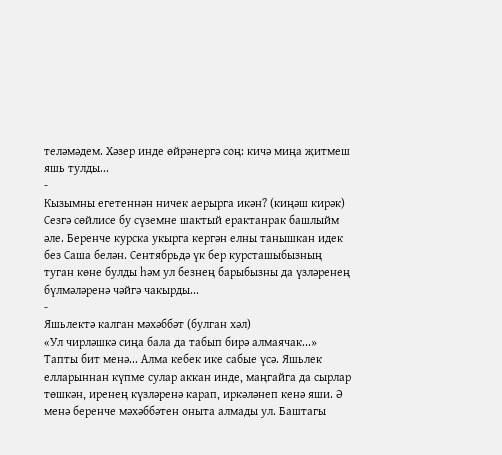теләмәдем. Хәзер инде өйрәнергә соң: кичә миңа җитмеш яшь тулды...
-
Кызымны егетеннән ничек аерырга икән? (киңәш кирәк)
Сезгә сөйлисе бу сүземне шактый ерактанрак башлыйм әле. Беренче курска укырга кергән елны танышкан идек без Саша белән. Сентябрьдә үк бер курсташыбызның туган көне булды һәм ул безнең барыбызны да үзләренең бүлмәләренә чәйгә чакырды...
-
Яшьлектә калган мәхәббәт (булган хәл)
«Ул чирләшкә сиңа бала да табып бирә алмаячак...» Тапты бит менә... Алма кебек ике сабые үсә. Яшьлек елларыннан күпме сулар аккан инде, маңгайга да сырлар төшкән, иренең күзләренә карап, иркәләнеп кенә яши. Ә менә беренче мәхәббәтен оныта алмады ул. Баштагы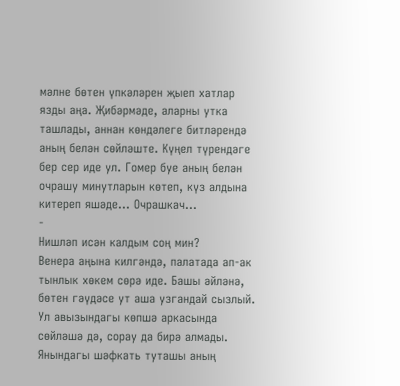мәлне бөтен үпкәләрен җыеп хатлар язды аңа. Җибәрмәде, аларны утка ташлады, аннан көндәлеге битләрендә аның белән сөйләште. Күңел түрендәге бер сер иде ул. Гомер буе аның белән очрашу минутларын көтеп, күз алдына китереп яшәде... Очрашкач...
-
Нишләп исән калдым соң мин?
Венера аңына килгәндә, палатада ап-ак тынлык хөкем сөрә иде. Башы әйләнә, бөтен гәүдәсе ут аша узгандай сызлый. Ул авызындагы көпшә аркасында сөйләшә дә, сорау да бирә алмады. Янындагы шәфкать туташы аның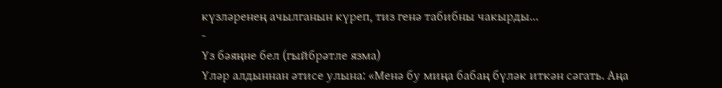күзләренең ачылганын күреп, тиз генә табибны чакырды...
-
Үз бәяңне бел (гыйбрәтле язма)
Үләр алдыннан әтисе улына: «Менә бу миңа бабаң бүләк иткән сәгать. Аңа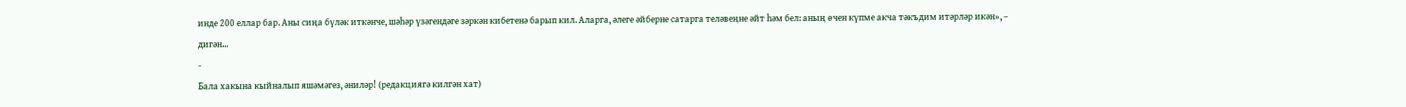инде 200 еллар бар. Аны сиңа бүләк иткәнче, шәһәр үзәгендәге зәркән кибетенә барып кил. Аларга, әлеге әйберне сатарга теләвеңне әйт һәм бел: аның өчен күпме акча тәкъдим итәрләр икән», – дигән...
-
Бала хакына кыйналып яшәмәгез, әниләр! (редакциягә килгән хат)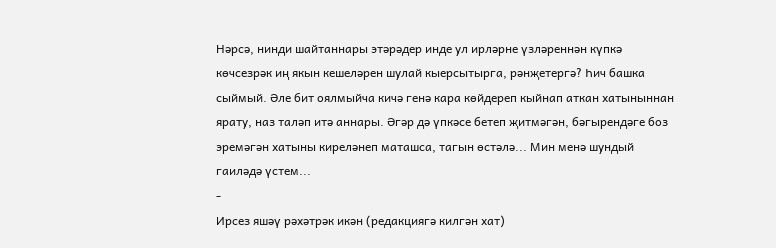Нәрсә, нинди шайтаннары этәрәдер инде ул ирләрне үзләреннән күпкә көчсезрәк иң якын кешеләрен шулай кыерсытырга, рәнҗетергә? Һич башка сыймый. Әле бит оялмыйча кичә генә кара көйдереп кыйнап аткан хатыныннан ярату, наз таләп итә аннары. Әгәр дә үпкәсе бетеп җитмәгән, бәгырендәге боз эремәгән хатыны киреләнеп маташса, тагын өстәлә... Мин менә шундый гаиләдә үстем...
-
Ирсез яшәү рәхәтрәк икән (редакциягә килгән хат)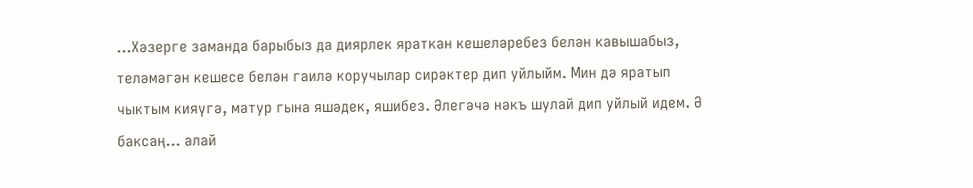...Хәзерге заманда барыбыз да диярлек яраткан кешеләребез белән кавышабыз, теләмәгән кешесе белән гаилә коручылар сирәктер дип уйлыйм. Мин дә яратып чыктым кияүгә, матур гына яшәдек, яшибез. Әлегәчә нәкъ шулай дип уйлый идем. Ә баксаң... алай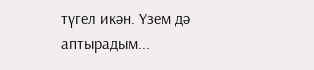түгел икән. Үзем дә аптырадым...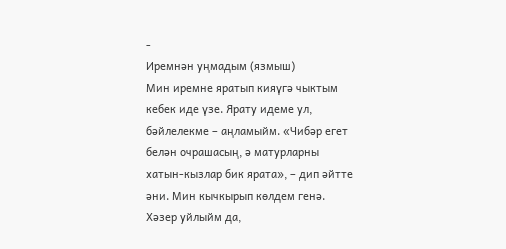-
Иремнән уңмадым (язмыш)
Мин иремне яратып кияүгә чыктым кебек иде үзе. Ярату идеме ул, бәйлелекме – аңламыйм. «Чибәр егет белән очрашасың, ә матурларны хатын-кызлар бик ярата», – дип әйтте әни. Мин кычкырып көлдем генә. Хәзер уйлыйм да,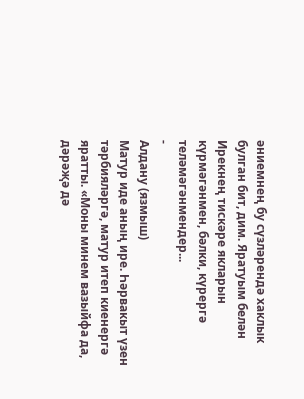әниемнең бу сүзләрендә хаклык булган бит, дим. Яратуым белән Ирекнең тискәре якларын күрмәгәнмен, бәлки, күрергә теләмәгәнмендер...
-
Алдану (язмыш)
Матур иде аның ире. Һәрвакыт үзен тәрбияләргә, матур итеп киенергә яратты. «Моны минем вазыйфа да, дәрәҗә дә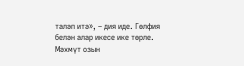таләп итә», – дия иде. Гөлфия белән алар икесе ике төрле. Мәхмүт озын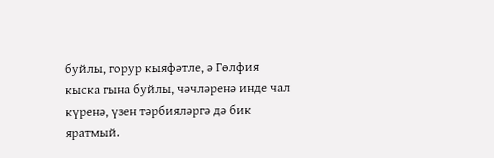буйлы, горур кыяфәтле, ә Гөлфия кыска гына буйлы, чәчләренә инде чал күренә, үзен тәрбияләргә дә бик яратмый.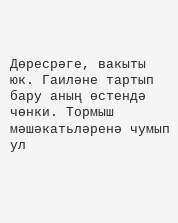Дөресрәге, вакыты юк. Гаиләне тартып бару аның өстендә чөнки. Тормыш мәшәкатьләренә чумып ул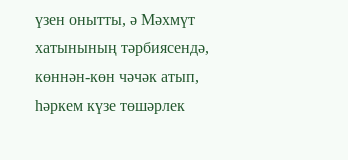үзен онытты, ә Мәхмүт хатынының тәрбиясендә, көннән-көн чәчәк атып, һәркем күзе төшәрлек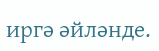иргә әйләнде.